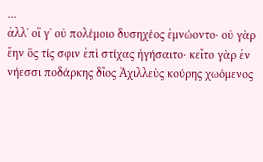…
ἀλλʼ οἵ γʼ οὐ πολέμοιο δυσηχέος ἐμνώοντο· οὐ γὰρ ἔην ὅς τίς σφιν ἐπὶ στίχας ἡγήσαιτο· κεῖτο γὰρ ἐν νήεσσι ποδάρκης δῖος Ἀχιλλεὺς κούρης χωόμενος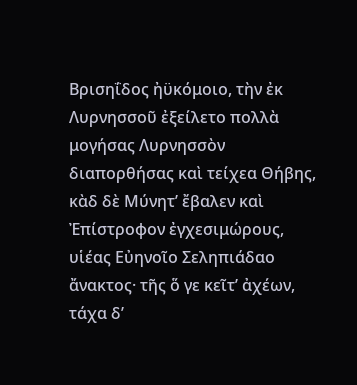Βρισηΐδος ἠϋκόμοιο, τὴν ἐκ Λυρνησσοῦ ἐξείλετο πολλὰ μογήσας Λυρνησσὸν διαπορθήσας καὶ τείχεα Θήβης, κὰδ δὲ Μύνητʼ ἔβαλεν καὶ Ἐπίστροφον ἐγχεσιμώρους, υἱέας Εὐηνοῖο Σεληπιάδαο ἄνακτος· τῆς ὅ γε κεῖτʼ ἀχέων, τάχα δʼ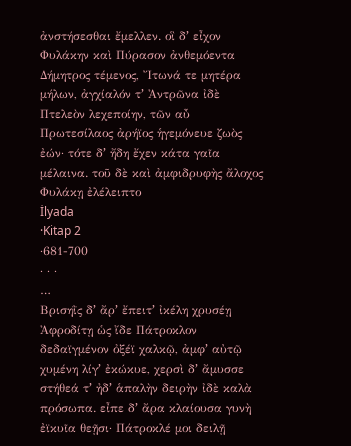ἀνστήσεσθαι ἔμελλεν. οἳ δʼ εἶχον Φυλάκην καὶ Πύρασον ἀνθεμόεντα Δήμητρος τέμενος, Ἴτωνά τε μητέρα μήλων, ἀγχίαλόν τʼ Ἀντρῶνα ἰδὲ Πτελεὸν λεχεποίην, τῶν αὖ Πρωτεσίλαος ἀρήϊος ἡγεμόνευε ζωὸς ἐών· τότε δʼ ἤδη ἔχεν κάτα γαῖα μέλαινα. τοῦ δὲ καὶ ἀμφιδρυφὴς ἄλοχος Φυλάκῃ ἐλέλειπτο
İlyada
·Kitap 2
·681-700
· · ·
…
Βρισηῒς δʼ ἄρʼ ἔπειτʼ ἰκέλη χρυσέῃ Ἀφροδίτῃ ὡς ἴδε Πάτροκλον δεδαϊγμένον ὀξέϊ χαλκῷ, ἀμφʼ αὐτῷ χυμένη λίγʼ ἐκώκυε, χερσὶ δʼ ἄμυσσε στήθεά τʼ ἠδʼ ἁπαλὴν δειρὴν ἰδὲ καλὰ πρόσωπα. εἶπε δʼ ἄρα κλαίουσα γυνὴ ἐϊκυῖα θεῇσι· Πάτροκλέ μοι δειλῇ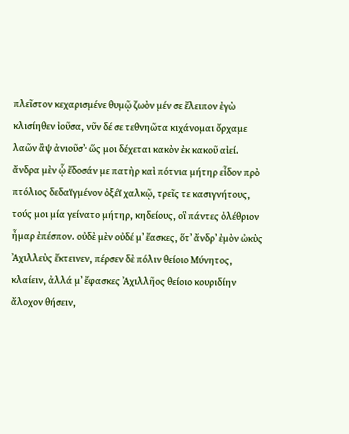πλεῖστον κεχαρισμένε θυμῷ ζωὸν μέν σε ἔλειπον ἐγὼ κλισίηθεν ἰοῦσα, νῦν δέ σε τεθνηῶτα κιχάνομαι ὄρχαμε λαῶν ἂψ ἀνιοῦσʼ· ὥς μοι δέχεται κακὸν ἐκ κακοῦ αἰεί. ἄνδρα μὲν ᾧ ἔδοσάν με πατὴρ καὶ πότνια μήτηρ εἶδον πρὸ πτόλιος δεδαϊγμένον ὀξέϊ χαλκῷ, τρεῖς τε κασιγνήτους, τούς μοι μία γείνατο μήτηρ, κηδείους, οἳ πάντες ὀλέθριον ἦμαρ ἐπέσπον. οὐδὲ μὲν οὐδέ μʼ ἔασκες, ὅτʼ ἄνδρʼ ἐμὸν ὠκὺς Ἀχιλλεὺς ἔκτεινεν, πέρσεν δὲ πόλιν θείοιο Μύνητος, κλαίειν, ἀλλά μʼ ἔφασκες Ἀχιλλῆος θείοιο κουριδίην ἄλοχον θήσειν,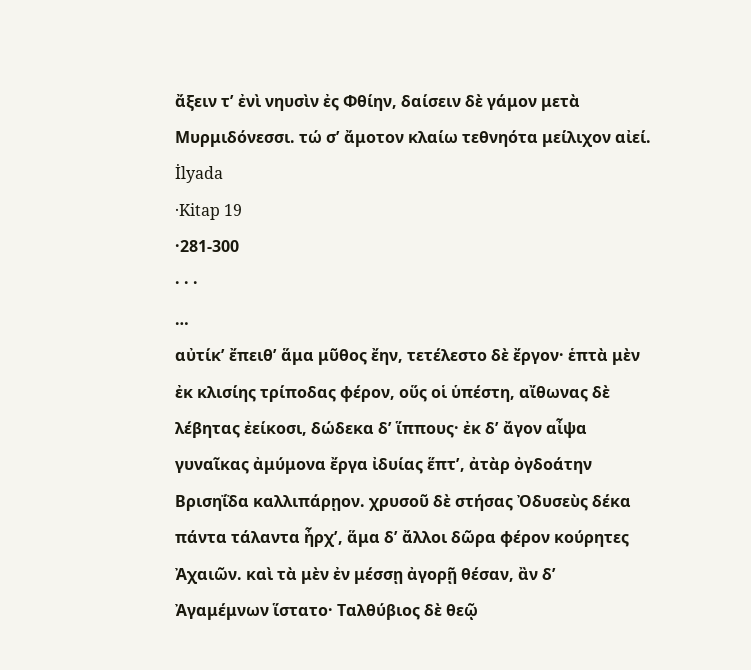ἄξειν τʼ ἐνὶ νηυσὶν ἐς Φθίην, δαίσειν δὲ γάμον μετὰ Μυρμιδόνεσσι. τώ σʼ ἄμοτον κλαίω τεθνηότα μείλιχον αἰεί.
İlyada
·Kitap 19
·281-300
· · ·
…
αὐτίκʼ ἔπειθʼ ἅμα μῦθος ἔην, τετέλεστο δὲ ἔργον· ἑπτὰ μὲν ἐκ κλισίης τρίποδας φέρον, οὕς οἱ ὑπέστη, αἴθωνας δὲ λέβητας ἐείκοσι, δώδεκα δʼ ἵππους· ἐκ δʼ ἄγον αἶψα γυναῖκας ἀμύμονα ἔργα ἰδυίας ἕπτʼ, ἀτὰρ ὀγδοάτην Βρισηΐδα καλλιπάρῃον. χρυσοῦ δὲ στήσας Ὀδυσεὺς δέκα πάντα τάλαντα ἦρχʼ, ἅμα δʼ ἄλλοι δῶρα φέρον κούρητες Ἀχαιῶν. καὶ τὰ μὲν ἐν μέσσῃ ἀγορῇ θέσαν, ἂν δʼ Ἀγαμέμνων ἵστατο· Ταλθύβιος δὲ θεῷ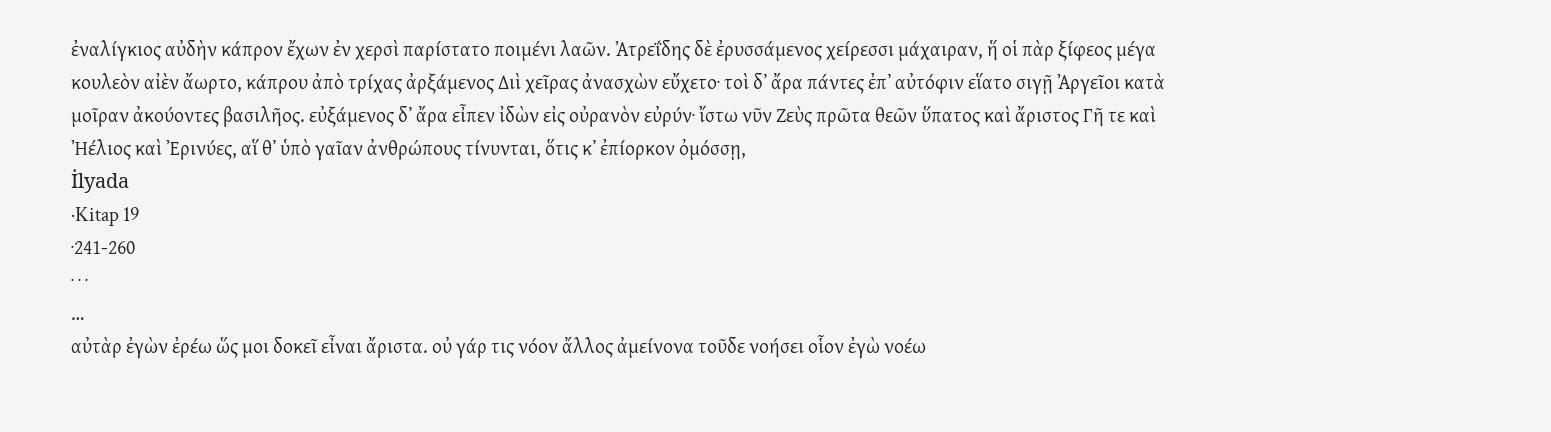ἐναλίγκιος αὐδὴν κάπρον ἔχων ἐν χερσὶ παρίστατο ποιμένι λαῶν. Ἀτρεΐδης δὲ ἐρυσσάμενος χείρεσσι μάχαιραν, ἥ οἱ πὰρ ξίφεος μέγα κουλεὸν αἰὲν ἄωρτο, κάπρου ἀπὸ τρίχας ἀρξάμενος Διὶ χεῖρας ἀνασχὼν εὔχετο· τοὶ δʼ ἄρα πάντες ἐπʼ αὐτόφιν εἵατο σιγῇ Ἀργεῖοι κατὰ μοῖραν ἀκούοντες βασιλῆος. εὐξάμενος δʼ ἄρα εἶπεν ἰδὼν εἰς οὐρανὸν εὐρύν· ἴστω νῦν Ζεὺς πρῶτα θεῶν ὕπατος καὶ ἄριστος Γῆ τε καὶ Ἠέλιος καὶ Ἐρινύες, αἵ θʼ ὑπὸ γαῖαν ἀνθρώπους τίνυνται, ὅτις κʼ ἐπίορκον ὀμόσσῃ,
İlyada
·Kitap 19
·241-260
· · ·
…
αὐτὰρ ἐγὼν ἐρέω ὥς μοι δοκεῖ εἶναι ἄριστα. οὐ γάρ τις νόον ἄλλος ἀμείνονα τοῦδε νοήσει οἷον ἐγὼ νοέω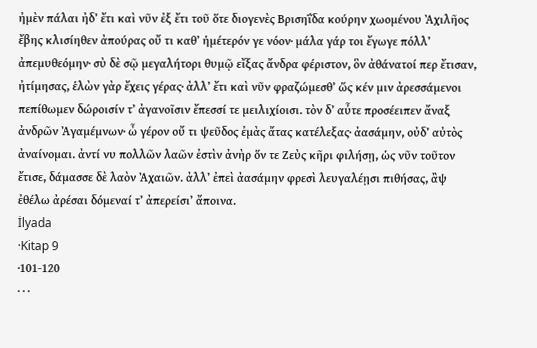ἠμὲν πάλαι ἠδʼ ἔτι καὶ νῦν ἐξ ἔτι τοῦ ὅτε διογενὲς Βρισηΐδα κούρην χωομένου Ἀχιλῆος ἔβης κλισίηθεν ἀπούρας οὔ τι καθʼ ἡμέτερόν γε νόον· μάλα γάρ τοι ἔγωγε πόλλʼ ἀπεμυθεόμην· σὺ δὲ σῷ μεγαλήτορι θυμῷ εἴξας ἄνδρα φέριστον, ὃν ἀθάνατοί περ ἔτισαν, ἠτίμησας, ἑλὼν γὰρ ἔχεις γέρας· ἀλλʼ ἔτι καὶ νῦν φραζώμεσθʼ ὥς κέν μιν ἀρεσσάμενοι πεπίθωμεν δώροισίν τʼ ἀγανοῖσιν ἔπεσσί τε μειλιχίοισι. τὸν δʼ αὖτε προσέειπεν ἄναξ ἀνδρῶν Ἀγαμέμνων· ὦ γέρον οὔ τι ψεῦδος ἐμὰς ἄτας κατέλεξας· ἀασάμην, οὐδʼ αὐτὸς ἀναίνομαι. ἀντί νυ πολλῶν λαῶν ἐστὶν ἀνὴρ ὅν τε Ζεὺς κῆρι φιλήσῃ, ὡς νῦν τοῦτον ἔτισε, δάμασσε δὲ λαὸν Ἀχαιῶν. ἀλλʼ ἐπεὶ ἀασάμην φρεσὶ λευγαλέῃσι πιθήσας, ἂψ ἐθέλω ἀρέσαι δόμεναί τʼ ἀπερείσιʼ ἄποινα.
İlyada
·Kitap 9
·101-120
· · ·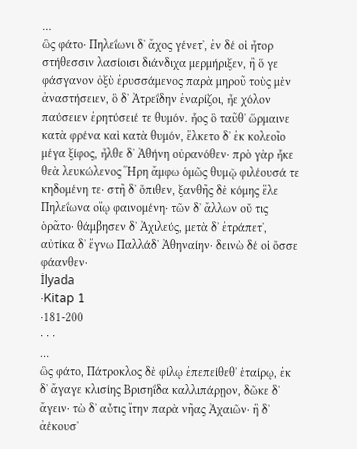…
ὣς φάτο· Πηλεΐωνι δʼ ἄχος γένετʼ, ἐν δέ οἱ ἦτορ στήθεσσιν λασίοισι διάνδιχα μερμήριξεν, ἢ ὅ γε φάσγανον ὀξὺ ἐρυσσάμενος παρὰ μηροῦ τοὺς μὲν ἀναστήσειεν, ὃ δʼ Ἀτρεΐδην ἐναρίζοι, ἦε χόλον παύσειεν ἐρητύσειέ τε θυμόν. ἧος ὃ ταῦθʼ ὥρμαινε κατὰ φρένα καὶ κατὰ θυμόν, ἕλκετο δʼ ἐκ κολεοῖο μέγα ξίφος, ἦλθε δʼ Ἀθήνη οὐρανόθεν· πρὸ γὰρ ἧκε θεὰ λευκώλενος Ἥρη ἄμφω ὁμῶς θυμῷ φιλέουσά τε κηδομένη τε· στῆ δʼ ὄπιθεν, ξανθῆς δὲ κόμης ἕλε Πηλεΐωνα οἴῳ φαινομένη· τῶν δʼ ἄλλων οὔ τις ὁρᾶτο· θάμβησεν δʼ Ἀχιλεύς, μετὰ δʼ ἐτράπετʼ, αὐτίκα δʼ ἔγνω Παλλάδʼ Ἀθηναίην· δεινὼ δέ οἱ ὄσσε φάανθεν·
İlyada
·Kitap 1
·181-200
· · ·
…
ὣς φάτο, Πάτροκλος δὲ φίλῳ ἐπεπείθεθʼ ἑταίρῳ, ἐκ δʼ ἄγαγε κλισίης Βρισηΐδα καλλιπάρῃον, δῶκε δʼ ἄγειν· τὼ δʼ αὖτις ἴτην παρὰ νῆας Ἀχαιῶν· ἣ δʼ ἀέκουσʼ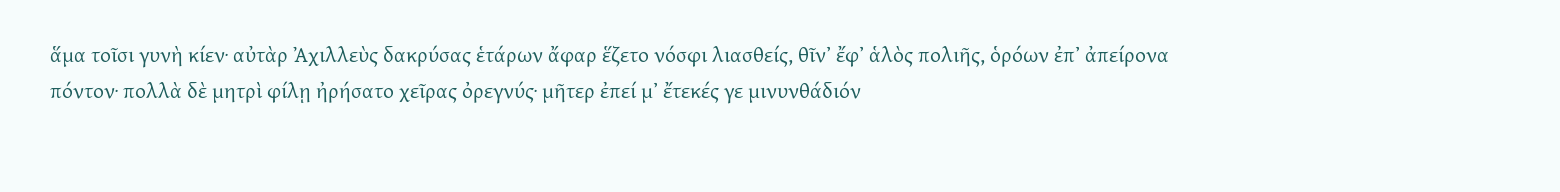ἅμα τοῖσι γυνὴ κίεν· αὐτὰρ Ἀχιλλεὺς δακρύσας ἑτάρων ἄφαρ ἕζετο νόσφι λιασθείς, θῖνʼ ἔφʼ ἁλὸς πολιῆς, ὁρόων ἐπʼ ἀπείρονα πόντον· πολλὰ δὲ μητρὶ φίλῃ ἠρήσατο χεῖρας ὀρεγνύς· μῆτερ ἐπεί μʼ ἔτεκές γε μινυνθάδιόν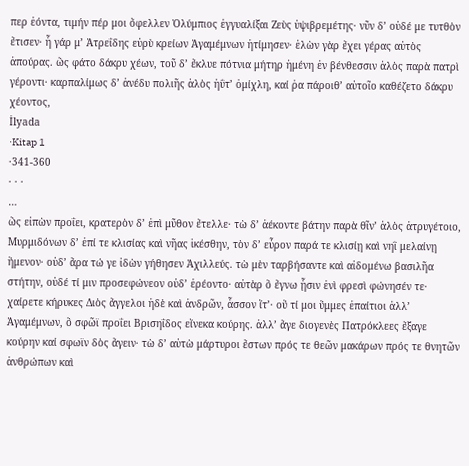περ ἐόντα, τιμήν πέρ μοι ὄφελλεν Ὀλύμπιος ἐγγυαλίξαι Ζεὺς ὑψιβρεμέτης· νῦν δʼ οὐδέ με τυτθὸν ἔτισεν· ἦ γάρ μʼ Ἀτρεΐδης εὐρὺ κρείων Ἀγαμέμνων ἠτίμησεν· ἑλὼν γὰρ ἔχει γέρας αὐτὸς ἀπούρας. ὣς φάτο δάκρυ χέων, τοῦ δʼ ἔκλυε πότνια μήτηρ ἡμένη ἐν βένθεσσιν ἁλὸς παρὰ πατρὶ γέροντι· καρπαλίμως δʼ ἀνέδυ πολιῆς ἁλὸς ἠΰτʼ ὀμίχλη, καί ῥα πάροιθʼ αὐτοῖο καθέζετο δάκρυ χέοντος,
İlyada
·Kitap 1
·341-360
· · ·
…
ὣς εἰπὼν προΐει, κρατερὸν δʼ ἐπὶ μῦθον ἔτελλε· τὼ δʼ ἀέκοντε βάτην παρὰ θῖνʼ ἁλὸς ἀτρυγέτοιο, Μυρμιδόνων δʼ ἐπί τε κλισίας καὶ νῆας ἱκέσθην, τὸν δʼ εὗρον παρά τε κλισίῃ καὶ νηῒ μελαίνῃ ἥμενον· οὐδʼ ἄρα τώ γε ἰδὼν γήθησεν Ἀχιλλεύς. τὼ μὲν ταρβήσαντε καὶ αἰδομένω βασιλῆα στήτην, οὐδέ τί μιν προσεφώνεον οὐδʼ ἐρέοντο· αὐτὰρ ὃ ἔγνω ᾗσιν ἐνὶ φρεσὶ φώνησέν τε· χαίρετε κήρυκες Διὸς ἄγγελοι ἠδὲ καὶ ἀνδρῶν, ἆσσον ἴτʼ· οὔ τί μοι ὔμμες ἐπαίτιοι ἀλλʼ Ἀγαμέμνων, ὃ σφῶϊ προΐει Βρισηΐδος εἵνεκα κούρης. ἀλλʼ ἄγε διογενὲς Πατρόκλεες ἔξαγε κούρην καί σφωϊν δὸς ἄγειν· τὼ δʼ αὐτὼ μάρτυροι ἔστων πρός τε θεῶν μακάρων πρός τε θνητῶν ἀνθρώπων καὶ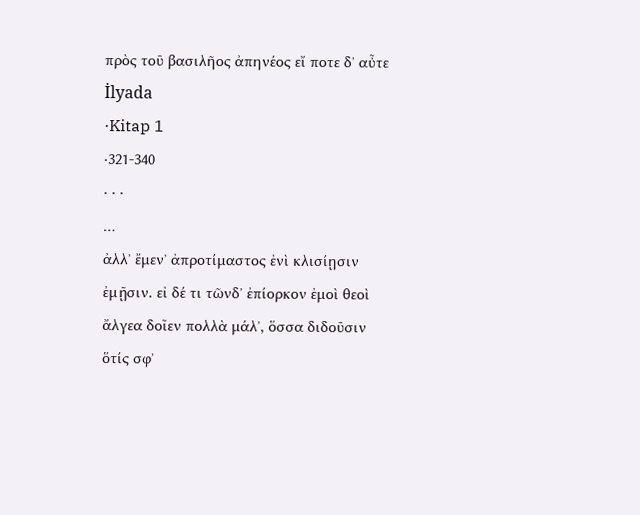πρὸς τοῦ βασιλῆος ἀπηνέος εἴ ποτε δʼ αὖτε
İlyada
·Kitap 1
·321-340
· · ·
…
ἀλλʼ ἔμενʼ ἀπροτίμαστος ἐνὶ κλισίῃσιν ἐμῇσιν. εἰ δέ τι τῶνδʼ ἐπίορκον ἐμοὶ θεοὶ ἄλγεα δοῖεν πολλὰ μάλʼ, ὅσσα διδοῦσιν ὅτίς σφʼ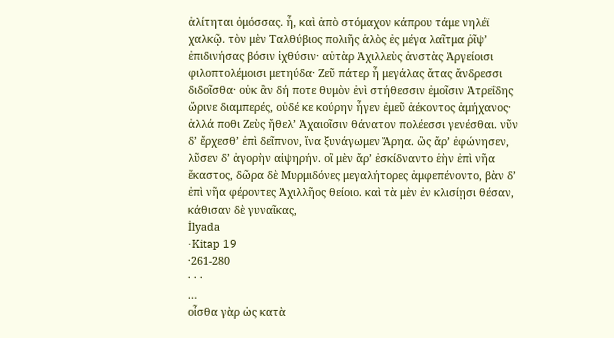ἀλίτηται ὀμόσσας. ἦ, καὶ ἀπὸ στόμαχον κάπρου τάμε νηλέϊ χαλκῷ. τὸν μὲν Ταλθύβιος πολιῆς ἁλὸς ἐς μέγα λαῖτμα ῥῖψʼ ἐπιδινήσας βόσιν ἰχθύσιν· αὐτὰρ Ἀχιλλεὺς ἀνστὰς Ἀργείοισι φιλοπτολέμοισι μετηύδα· Ζεῦ πάτερ ἦ μεγάλας ἄτας ἄνδρεσσι διδοῖσθα· οὐκ ἂν δή ποτε θυμὸν ἐνὶ στήθεσσιν ἐμοῖσιν Ἀτρεΐδης ὤρινε διαμπερές, οὐδέ κε κούρην ἦγεν ἐμεῦ ἀέκοντος ἀμήχανος· ἀλλά ποθι Ζεὺς ἤθελʼ Ἀχαιοῖσιν θάνατον πολέεσσι γενέσθαι. νῦν δʼ ἔρχεσθʼ ἐπὶ δεῖπνον, ἵνα ξυνάγωμεν Ἄρηα. ὣς ἄρʼ ἐφώνησεν, λῦσεν δʼ ἀγορὴν αἰψηρήν. οἳ μὲν ἄρʼ ἐσκίδναντο ἑὴν ἐπὶ νῆα ἕκαστος, δῶρα δὲ Μυρμιδόνες μεγαλήτορες ἀμφεπένοντο, βὰν δʼ ἐπὶ νῆα φέροντες Ἀχιλλῆος θείοιο. καὶ τὰ μὲν ἐν κλισίῃσι θέσαν, κάθισαν δὲ γυναῖκας,
İlyada
·Kitap 19
·261-280
· · ·
…
οἶσθα γὰρ ὡς κατὰ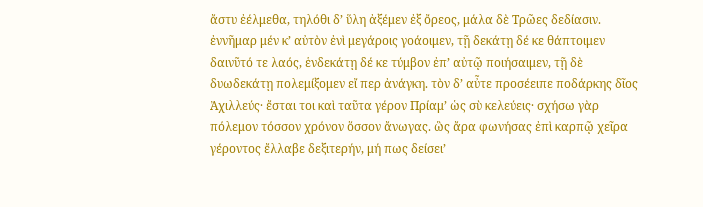ἄστυ ἐέλμεθα, τηλόθι δʼ ὕλη ἀξέμεν ἐξ ὄρεος, μάλα δὲ Τρῶες δεδίασιν. ἐννῆμαρ μέν κʼ αὐτὸν ἐνὶ μεγάροις γοάοιμεν, τῇ δεκάτῃ δέ κε θάπτοιμεν δαινῦτό τε λαός, ἑνδεκάτῃ δέ κε τύμβον ἐπʼ αὐτῷ ποιήσαιμεν, τῇ δὲ δυωδεκάτῃ πολεμίξομεν εἴ περ ἀνάγκη. τὸν δʼ αὖτε προσέειπε ποδάρκης δῖος Ἀχιλλεύς· ἔσται τοι καὶ ταῦτα γέρον Πρίαμʼ ὡς σὺ κελεύεις· σχήσω γὰρ πόλεμον τόσσον χρόνον ὅσσον ἄνωγας. ὣς ἄρα φωνήσας ἐπὶ καρπῷ χεῖρα γέροντος ἔλλαβε δεξιτερήν, μή πως δείσειʼ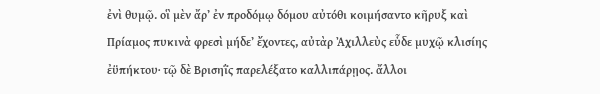ἐνὶ θυμῷ. οἳ μὲν ἄρʼ ἐν προδόμῳ δόμου αὐτόθι κοιμήσαντο κῆρυξ καὶ Πρίαμος πυκινὰ φρεσὶ μήδεʼ ἔχοντες, αὐτὰρ Ἀχιλλεὺς εὗδε μυχῷ κλισίης ἐϋπήκτου· τῷ δὲ Βρισηῒς παρελέξατο καλλιπάρῃος. ἄλλοι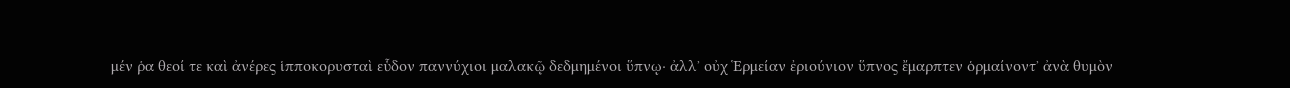μέν ῥα θεοί τε καὶ ἀνέρες ἱπποκορυσταὶ εὗδον παννύχιοι μαλακῷ δεδμημένοι ὕπνῳ· ἀλλʼ οὐχ Ἑρμείαν ἐριούνιον ὕπνος ἔμαρπτεν ὁρμαίνοντʼ ἀνὰ θυμὸν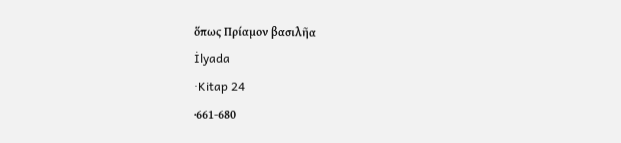ὅπως Πρίαμον βασιλῆα
İlyada
·Kitap 24
·661-680